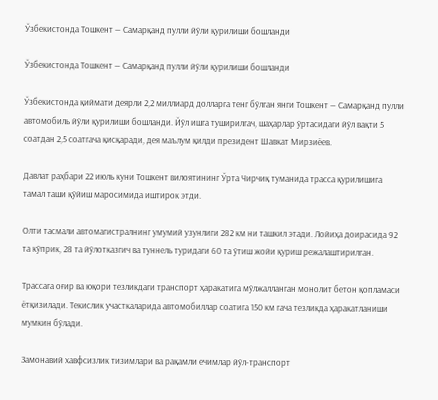Ўзбекистонда Тошкент — Самарқанд пулли йўли қурилиши бошланди

Ўзбекистонда Тошкент — Самарқанд пулли йўли қурилиши бошланди

Ўзбекистонда қиймати деярли 2,2 миллиард долларга тенг бўлган янги Тошкент — Самарқанд пулли автомобиль йўли қурилиши бошланди. Йўл ишга туширилгач, шаҳарлар ўртасидаги йўл вақти 5 соатдан 2,5 соатгача қисқаради, дея маълум қилди президент Шавкат Мирзиёев.

Давлат раҳбари 22 июль куни Тошкент вилоятининг Ўрта Чирчиқ туманида трасса қурилишига тамал таши қўйиш маросимида иштирок этди.

Олти тасмали автомагистралнинг умумий узунлиги 282 км ни ташкил этади. Лойиҳа доирасида 92 та кўприк, 28 та йўлотказгич ва туннель туридаги 60 та ўтиш жойи қуриш режалаштирилган.

Трассага оғир ва юқори тезликдаги транспорт ҳаракатига мўлжалланган монолит бетон қопламаси ётқизилади. Текислик участкаларида автомобиллар соатига 150 км гача тезликда ҳаракатланиши мумкин бўлади.

Замонавий хавфсизлик тизимлари ва рақамли ечимлар йўл-транспорт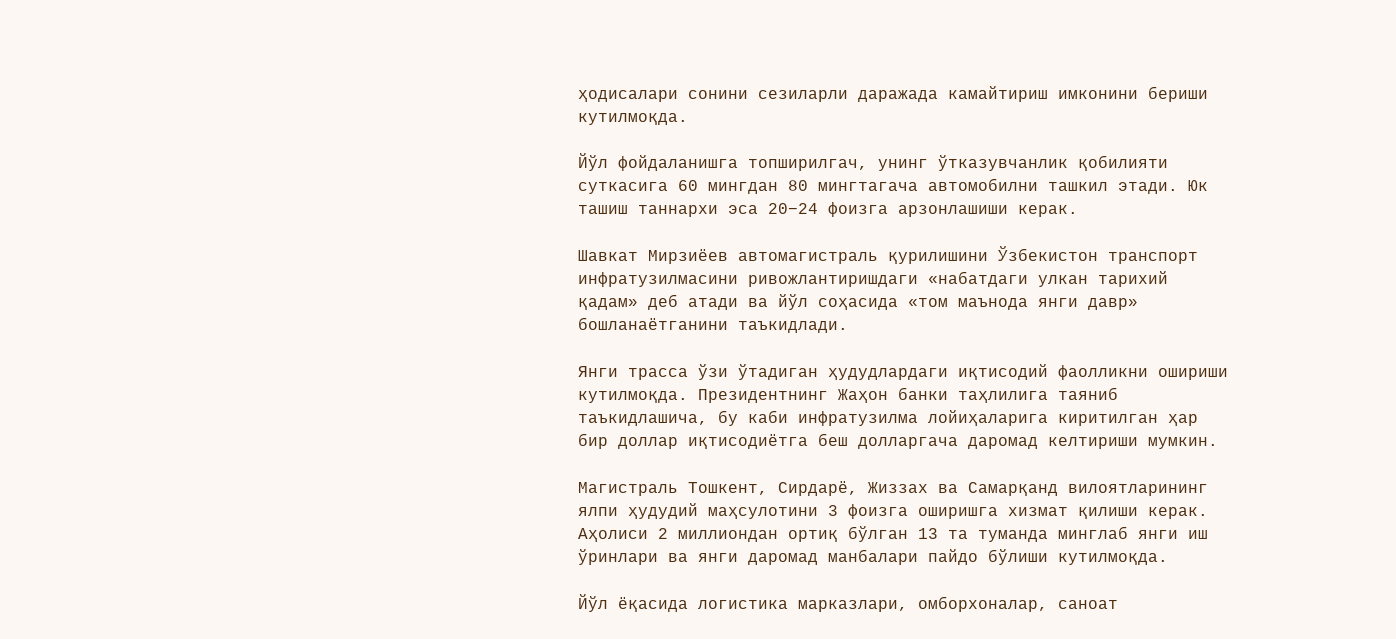ҳодисалари сонини сезиларли даражада камайтириш имконини бериши кутилмоқда.

Йўл фойдаланишга топширилгач, унинг ўтказувчанлик қобилияти суткасига 60 мингдан 80 мингтагача автомобилни ташкил этади. Юк ташиш таннархи эса 20−24 фоизга арзонлашиши керак.

Шавкат Мирзиёев автомагистраль қурилишини Ўзбекистон транспорт инфратузилмасини ривожлантиришдаги «набатдаги улкан тарихий қадам» деб атади ва йўл соҳасида «том маънода янги давр» бошланаётганини таъкидлади.

Янги трасса ўзи ўтадиган ҳудудлардаги иқтисодий фаолликни ошириши кутилмоқда. Президентнинг Жаҳон банки таҳлилига таяниб таъкидлашича, бу каби инфратузилма лойиҳаларига киритилган ҳар бир доллар иқтисодиётга беш долларгача даромад келтириши мумкин.

Магистраль Тошкент, Сирдарё, Жиззах ва Самарқанд вилоятларининг ялпи ҳудудий маҳсулотини 3 фоизга оширишга хизмат қилиши керак. Аҳолиси 2 миллиондан ортиқ бўлган 13 та туманда минглаб янги иш ўринлари ва янги даромад манбалари пайдо бўлиши кутилмоқда.

Йўл ёқасида логистика марказлари, омборхоналар, саноат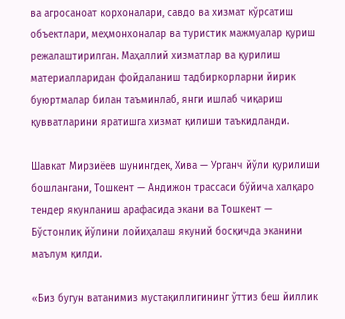ва агросаноат корхоналари, савдо ва хизмат кўрсатиш объектлари, меҳмонхоналар ва туристик мажмуалар қуриш режалаштирилган. Маҳаллий хизматлар ва қурилиш материалларидан фойдаланиш тадбиркорларни йирик буюртмалар билан таъминлаб, янги ишлаб чиқариш қувватларини яратишга хизмат қилиши таъкидланди.

Шавкат Мирзиёев шунингдек, Хива — Урганч йўли қурилиши бошлангани, Тошкент — Андижон трассаси бўйича халқаро тендер якунланиш арафасида экани ва Тошкент — Бўстонлиқ йўлини лойиҳалаш якуний босқичда эканини маълум қилди.

«Биз бугун ватанимиз мустақиллигининг ўттиз беш йиллик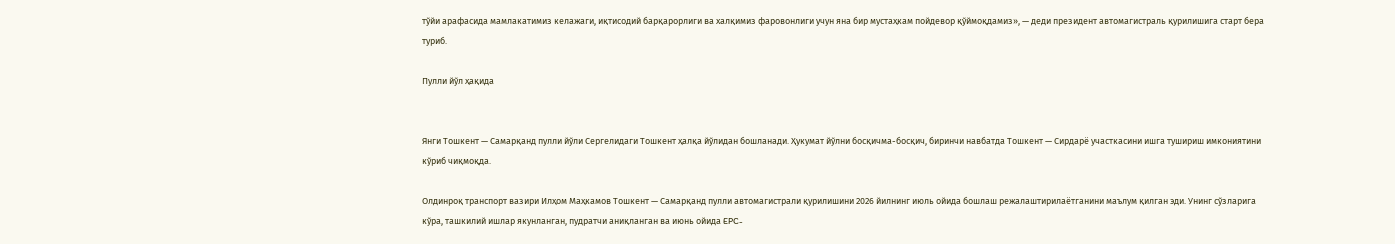тўйи арафасида мамлакатимиз келажаги, иқтисодий барқарорлиги ва халқимиз фаровонлиги учун яна бир мустаҳкам пойдевор қўймоқдамиз», — деди президент автомагистраль қурилишига старт бера туриб.

Пулли йўл ҳақида


Янги Тошкент — Самарқанд пулли йўли Сергелидаги Тошкент ҳалқа йўлидан бошланади. Ҳукумат йўлни босқичма-босқич, биринчи навбатда Тошкент — Сирдарё участкасини ишга тушириш имкониятини кўриб чиқмоқда.

Олдинроқ транспорт вазири Илҳом Маҳкамов Тошкент — Самарқанд пулли автомагистрали қурилишини 2026 йилнинг июль ойида бошлаш режалаштирилаётганини маълум қилган эди. Унинг сўзларига кўра, ташкилий ишлар якунланган, пудратчи аниқланган ва июнь ойида EPC-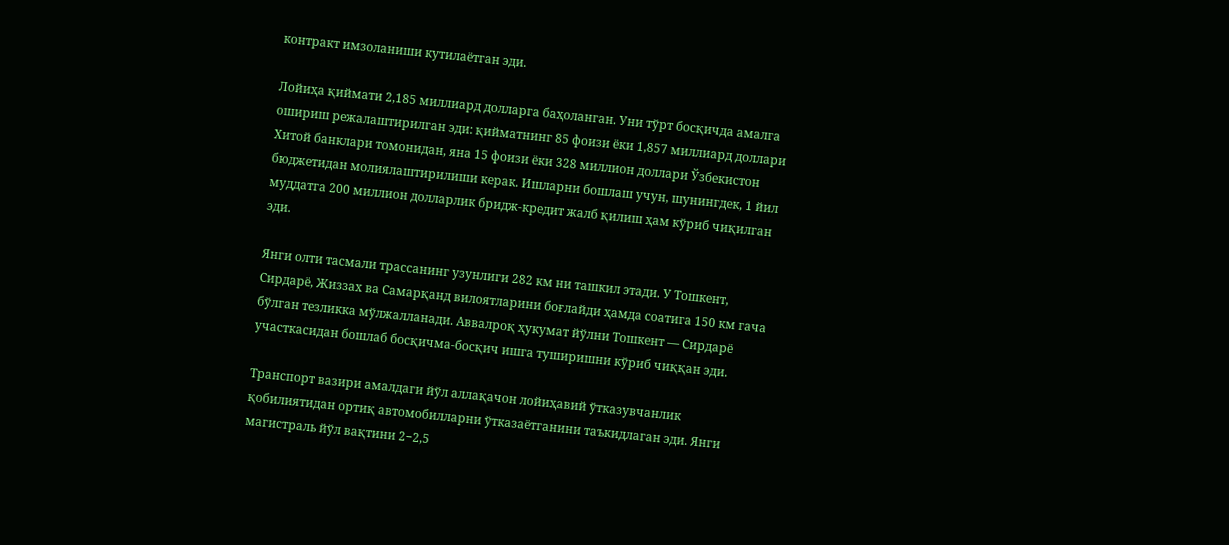контракт имзоланиши кутилаётган эди.

Лойиҳа қиймати 2,185 миллиард долларга баҳоланган. Уни тўрт босқичда амалга ошириш режалаштирилган эди: қийматнинг 85 фоизи ёки 1,857 миллиард доллари Хитой банклари томонидан, яна 15 фоизи ёки 328 миллион доллари Ўзбекистон бюджетидан молиялаштирилиши керак. Ишларни бошлаш учун, шунингдек, 1 йил муддатга 200 миллион долларлик бридж-кредит жалб қилиш ҳам кўриб чиқилган эди.

Янги олти тасмали трассанинг узунлиги 282 км ни ташкил этади. У Тошкент, Сирдарё, Жиззах ва Самарқанд вилоятларини боғлайди ҳамда соатига 150 км гача бўлган тезликка мўлжалланади. Аввалроқ ҳукумат йўлни Тошкент — Сирдарё участкасидан бошлаб босқичма-босқич ишга туширишни кўриб чиққан эди.

Транспорт вазири амалдаги йўл аллақачон лойиҳавий ўтказувчанлик қобилиятидан ортиқ автомобилларни ўтказаётганини таъкидлаган эди. Янги магистраль йўл вақтини 2−2,5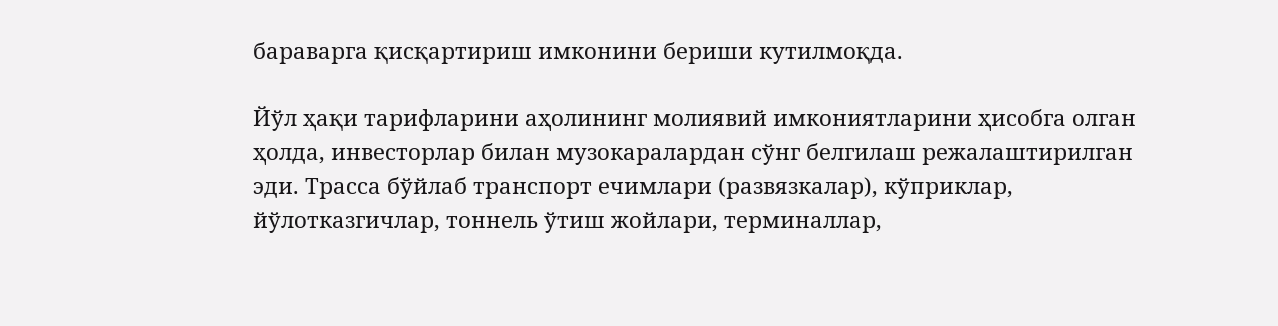бараварга қисқартириш имконини бериши кутилмоқда.

Йўл ҳақи тарифларини аҳолининг молиявий имкониятларини ҳисобга олган ҳолда, инвесторлар билан музокаралардан сўнг белгилаш режалаштирилган эди. Трасса бўйлаб транспорт ечимлари (развязкалар), кўприклар, йўлотказгичлар, тоннель ўтиш жойлари, терминаллар,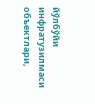йўлбўйи инфратузилмаси объектлари,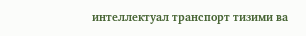интеллектуал транспорт тизими ва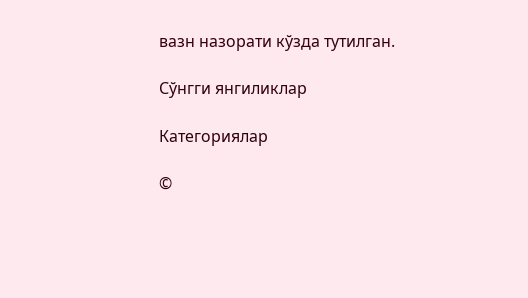вазн назорати кўзда тутилган.

Сўнгги янгиликлар

Категориялар

©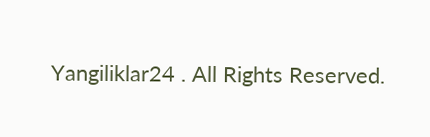Yangiliklar24 . All Rights Reserved.